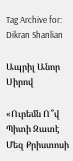Tag Archive for: Dikran Shanlian

Ապրիլ Անոր Սիրով

«Ուրեմն Ո՞վ Պիտի Զատէ Մեզ Քրիստոսի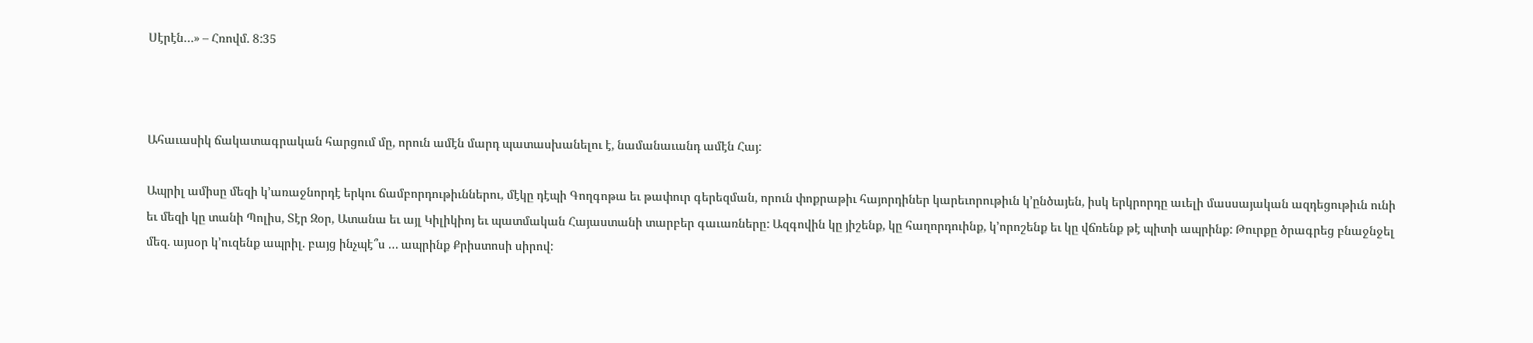Սէրէն…» – Հռովմ. 8:35



Ահաւասիկ ճակատագրական հարցում մը, որուն ամէն մարդ պատասխանելու է, նամանաւանդ ամէն Հայ:

Ապրիլ ամիսը մեզի կ’առաջնորդէ երկու ճամբորդութիւններու, մէկը դէպի Գողգոթա եւ թափուր գերեզման, որուն փոքրաթիւ հայորդիներ կարեւորութիւն կ’ընծայեն, իսկ երկրորդը աւելի մասսայական ազդեցութիւն ունի եւ մեզի կը տանի Պոլիս, Տէր Զօր, Ատանա եւ այլ Կիլիկիոյ եւ պատմական Հայաստանի տարբեր գաւառները: Ազգովին կը յիշենք, կը հաղորդուինք, կ’որոշենք եւ կը վճռենք թէ պիտի ապրինք: Թուրքը ծրագրեց բնաջնջել մեզ. այսօր կ’ուզենք ապրիլ. բայց ինչպէ՞ս … ապրինք Քրիստոսի սիրով: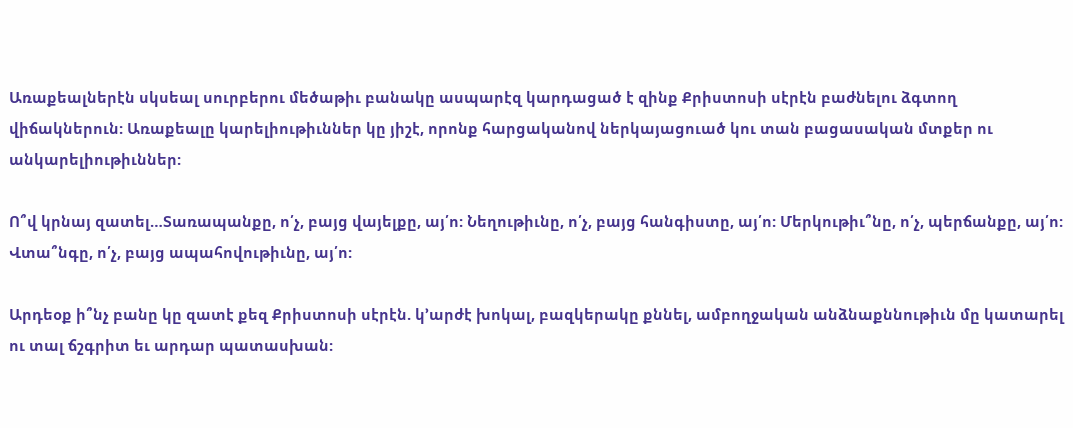Առաքեալներէն սկսեալ սուրբերու մեծաթիւ բանակը ասպարէզ կարդացած է զինք Քրիստոսի սէրէն բաժնելու ձգտող վիճակներուն: Առաքեալը կարելիութիւններ կը յիշէ, որոնք հարցականով ներկայացուած կու տան բացասական մտքեր ու անկարելիութիւններ:

Ո՞վ կրնայ զատել…Տառապանքը, ո՛չ, բայց վայելքը, այ՛ո: Նեղութիւնը, ո՛չ, բայց հանգիստը, այ՛ո: Մերկութիւ՞նը, ո՛չ, պերճանքը, այ՛ո: Վտա՞նգը, ո՛չ, բայց ապահովութիւնը, այ՛ո:

Արդեօք ի՞նչ բանը կը զատէ քեզ Քրիստոսի սէրէն. կ’արժէ խոկալ, բազկերակը քննել, ամբողջական անձնաքննութիւն մը կատարել ու տալ ճշգրիտ եւ արդար պատասխան: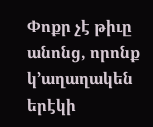Փոքր չէ թիւը անոնց, որոնք կ’աղաղակեն երէկի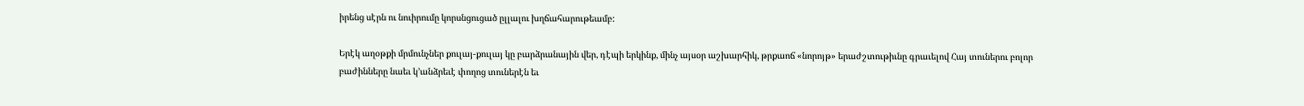իրենց սէրն ու նուիրումը կորսնցուցած ըլլալու խղճահարութեամբ:

Երէկ աղօթքի մրմունչներ քուլայ-քուլայ կը բարձրանային վեր, դէպի երկինք, մինչ այսօր աշխարհիկ, թրքաոճ «նորոյթ» երաժշտութիւնը գրաւելով Հայ տուներու բոլոր բաժինները նաեւ կ’անձրեւէ փողոց տուներէն եւ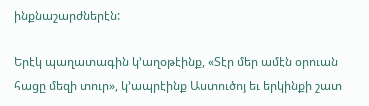ինքնաշարժներէն:

Երէկ պաղատագին կ’աղօթէինք, «Տէր մեր ամէն օրուան հացը մեզի տուր», կ’ապրէինք Աստուծոյ եւ երկինքի շատ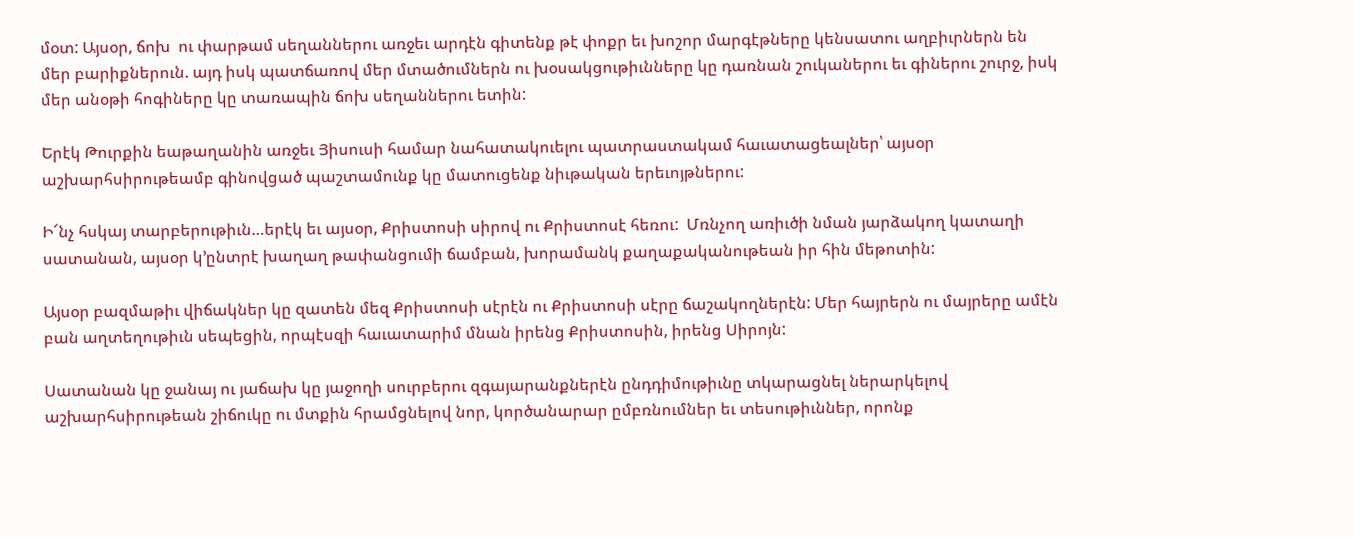մօտ: Այսօր, ճոխ  ու փարթամ սեղաններու առջեւ արդէն գիտենք թէ փոքր եւ խոշոր մարգէթները կենսատու աղբիւրներն են մեր բարիքներուն. այդ իսկ պատճառով մեր մտածումներն ու խօսակցութիւնները կը դառնան շուկաներու եւ գիներու շուրջ, իսկ մեր անօթի հոգիները կը տառապին ճոխ սեղաններու ետին:

Երէկ Թուրքին եաթաղանին առջեւ Յիսուսի համար նահատակուելու պատրաստակամ հաւատացեալներ՝ այսօր աշխարհսիրութեամբ գինովցած պաշտամունք կը մատուցենք նիւթական երեւոյթներու:

Ի՜նչ հսկայ տարբերութիւն…երէկ եւ այսօր, Քրիստոսի սիրով ու Քրիստոսէ հեռու:  Մռնչող առիւծի նման յարձակող կատաղի սատանան, այսօր կ’ընտրէ խաղաղ թափանցումի ճամբան, խորամանկ քաղաքականութեան իր հին մեթոտին:

Այսօր բազմաթիւ վիճակներ կը զատեն մեզ Քրիստոսի սէրէն ու Քրիստոսի սէրը ճաշակողներէն: Մեր հայրերն ու մայրերը ամէն բան աղտեղութիւն սեպեցին, որպէսզի հաւատարիմ մնան իրենց Քրիստոսին, իրենց Սիրոյն:

Սատանան կը ջանայ ու յաճախ կը յաջողի սուրբերու զգայարանքներէն ընդդիմութիւնը տկարացնել ներարկելով աշխարհսիրութեան շիճուկը ու մտքին հրամցնելով նոր, կործանարար ըմբռնումներ եւ տեսութիւններ, որոնք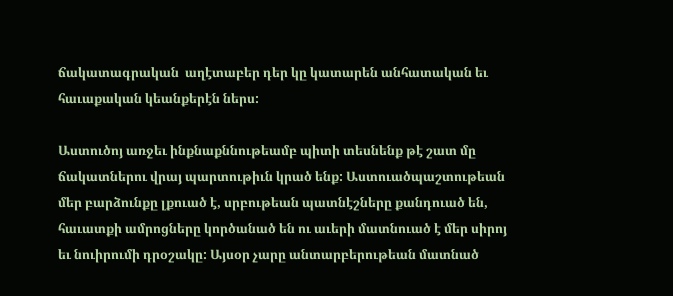ճակատագրական  աղէտաբեր դեր կը կատարեն անհատական եւ հաւաքական կեանքերէն ներս:

Աստուծոյ առջեւ ինքնաքննութեամբ պիտի տեսնենք թէ շատ մը ճակատներու վրայ պարտութիւն կրած ենք: Աստուածպաշտութեան մեր բարձունքը լքուած է, սրբութեան պատնէշները քանդուած են, հաւատքի ամրոցները կործանած են ու աւերի մատնուած է մեր սիրոյ եւ նուիրումի դրօշակը: Այսօր չարը անտարբերութեան մատնած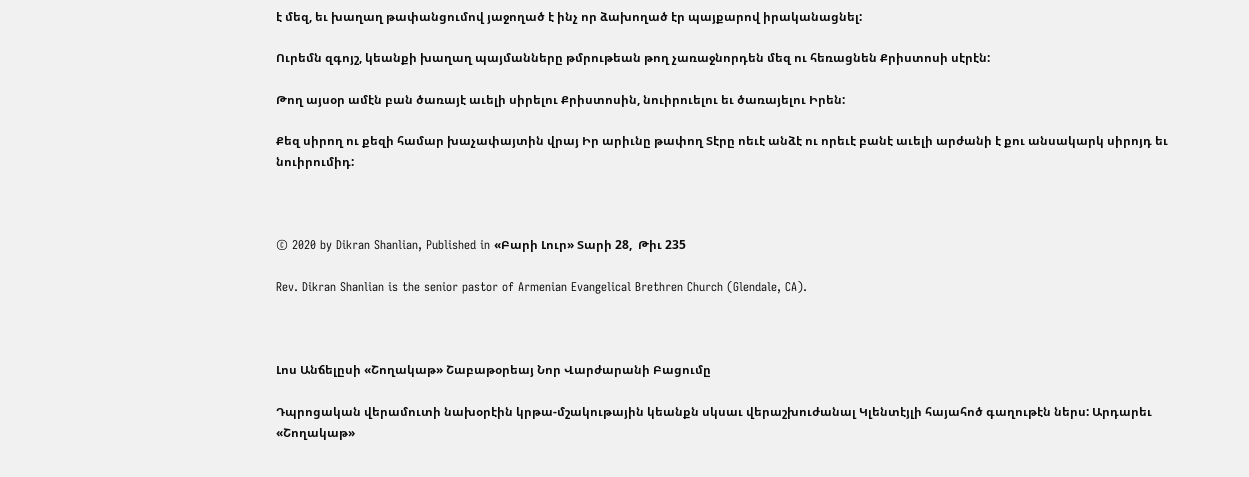է մեզ, եւ խաղաղ թափանցումով յաջողած է ինչ որ ձախողած էր պայքարով իրականացնել:

Ուրեմն զգոյշ, կեանքի խաղաղ պայմանները թմրութեան թող չառաջնորդեն մեզ ու հեռացնեն Քրիստոսի սէրէն:

Թող այսօր ամէն բան ծառայէ աւելի սիրելու Քրիստոսին, նուիրուելու եւ ծառայելու Իրեն:

Քեզ սիրող ու քեզի համար խաչափայտին վրայ Իր արիւնը թափող Տէրը ոեւէ անձէ ու որեւէ բանէ աւելի արժանի է քու անսակարկ սիրոյդ եւ նուիրումիդ:



© 2020 by Dikran Shanlian, Published in «Բարի Լուր» Տարի 28,  Թիւ 235

Rev. Dikran Shanlian is the senior pastor of Armenian Evangelical Brethren Church (Glendale, CA).



Լոս Անճելըսի «Շողակաթ» Շաբաթօրեայ Նոր Վարժարանի Բացումը

Դպրոցական վերամուտի նախօրէին կրթա-մշակութային կեանքն սկսաւ վերաշխուժանալ Կլենտէյլի հայահոծ գաղութէն ներս: Արդարեւ «Շողակաթ»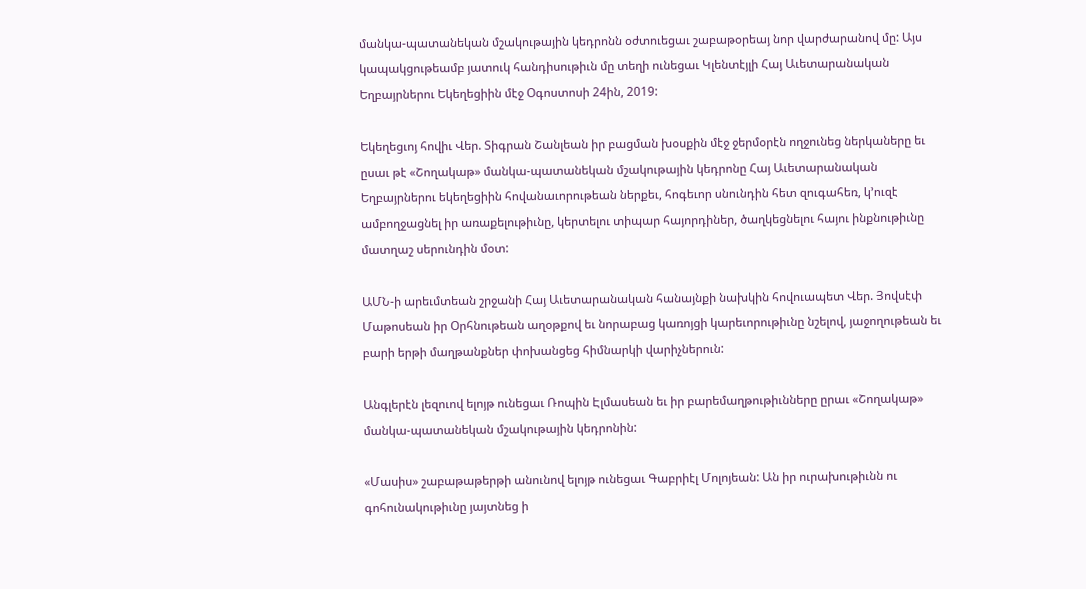մանկա-պատանեկան մշակութային կեդրոնն օժտուեցաւ շաբաթօրեայ նոր վարժարանով մը: Այս կապակցութեամբ յատուկ հանդիսութիւն մը տեղի ունեցաւ Կլենտէյլի Հայ Աւետարանական Եղբայրներու Եկեղեցիին մէջ Օգոստոսի 24ին, 2019:

Եկեղեցւոյ հովիւ Վեր. Տիգրան Շանլեան իր բացման խօսքին մէջ ջերմօրէն ողջունեց ներկաները եւ ըսաւ թէ «Շողակաթ» մանկա-պատանեկան մշակութային կեդրոնը Հայ Աւետարանական Եղբայրներու եկեղեցիին հովանաւորութեան ներքեւ, հոգեւոր սնունդին հետ զուգահեռ, կ’ուզէ ամբողջացնել իր առաքելութիւնը, կերտելու տիպար հայորդիներ, ծաղկեցնելու հայու ինքնութիւնը մատղաշ սերունդին մօտ:

ԱՄՆ-ի արեւմտեան շրջանի Հայ Աւետարանական հանայնքի նախկին հովուապետ Վեր. Յովսէփ Մաթոսեան իր Օրհնութեան աղօթքով եւ նորաբաց կառոյցի կարեւորութիւնը նշելով, յաջողութեան եւ բարի երթի մաղթանքներ փոխանցեց հիմնարկի վարիչներուն:

Անգլերէն լեզուով ելոյթ ունեցաւ Ռոպին Էլմասեան եւ իր բարեմաղթութիւնները ըրաւ «Շողակաթ» մանկա-պատանեկան մշակութային կեդրոնին:

«Մասիս» շաբաթաթերթի անունով ելոյթ ունեցաւ Գաբրիէլ Մոլոյեան: Ան իր ուրախութիւնն ու գոհունակութիւնը յայտնեց ի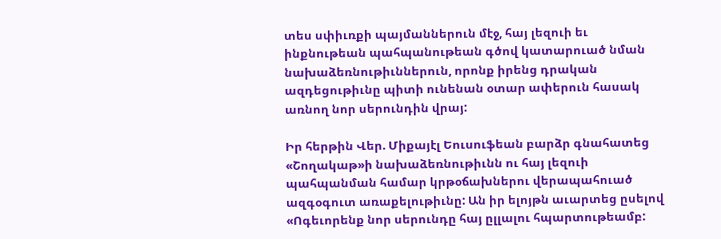տես սփիւռքի պայմաններուն մէջ, հայ լեզուի եւ ինքնութեան պահպանութեան գծով կատարուած նման նախաձեռնութիւններուն, որոնք իրենց դրական ազդեցութիւնը պիտի ունենան օտար ափերուն հասակ առնող նոր սերունդին վրայ:

Իր հերթին Վեր. Միքայէլ Եուսուֆեան բարձր գնահատեց «Շողակաթ»ի նախաձեռնութիւնն ու հայ լեզուի պահպանման համար կրթօճախներու վերապահուած ազգօգուտ առաքելութիւնը: Ան իր ելոյթն աւարտեց ըսելով «Ոգեւորենք նոր սերունդը հայ ըլլալու հպարտութեամբ: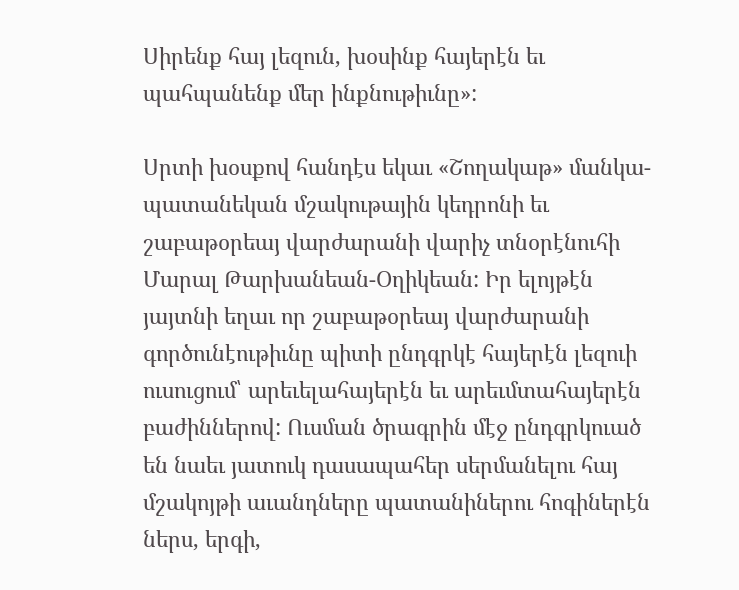Սիրենք հայ լեզուն, խօսինք հայերէն եւ պահպանենք մեր ինքնութիւնը»:

Սրտի խօսքով հանդէս եկաւ «Շողակաթ» մանկա-պատանեկան մշակութային կեդրոնի եւ շաբաթօրեայ վարժարանի վարիչ տնօրէնուհի Մարալ Թարխանեան-Օղիկեան: Իր ելոյթէն յայտնի եղաւ որ շաբաթօրեայ վարժարանի գործունէութիւնը պիտի ընդգրկէ հայերէն լեզուի ուսուցում՝ արեւելահայերէն եւ արեւմտահայերէն բաժիններով: Ուսման ծրագրին մէջ ընդգրկուած են նաեւ յատուկ դասապահեր սերմանելու հայ մշակոյթի աւանդները պատանիներու հոգիներէն ներս, երգի,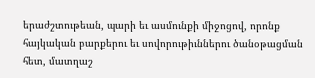երաժշտութեան, պարի եւ ասմունքի միջոցով, որոնք հայկական բարքերու եւ սովորութիւններու ծանօթացման հետ, մատղաշ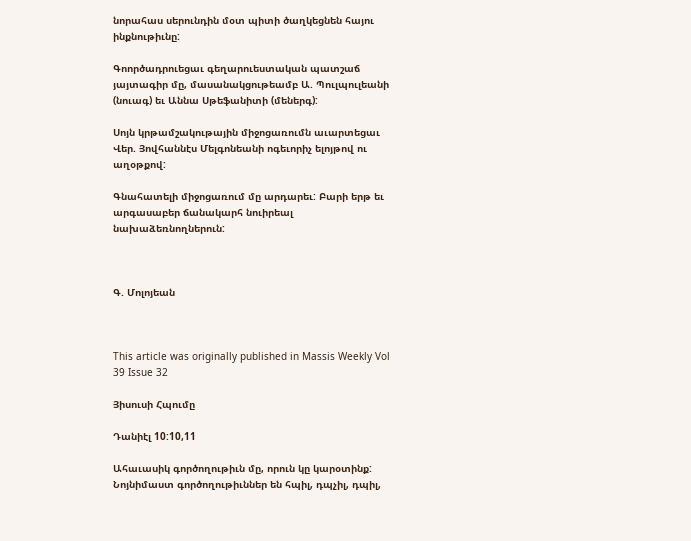նորահաս սերունդին մօտ պիտի ծաղկեցնեն հայու ինքնութիւնը:

Գոործադրուեցաւ գեղարուեստական պատշաճ յայտագիր մը, մասանակցութեամբ Ա. Պուլպուլեանի (նուագ) եւ Աննա Սթեֆանիտի (մեներգ):

Սոյն կրթամշակութային միջոցառումն աւարտեցաւ Վեր. Յովհաննէս Մելգոնեանի ոգեւորիչ ելոյթով ու աղօթքով:

Գնահատելի միջոցառում մը արդարեւ: Բարի երթ եւ արգասաբեր ճանակարհ նուիրեալ նախաձեռնողներուն:



Գ. Մոլոյեան



This article was originally published in Massis Weekly Vol 39 Issue 32

Յիսուսի Հպումը

Դանիէլ 10:10,11

Ահաւասիկ գործողութիւն մը, որուն կը կարօտինք: Նոյնիմաստ գործողութիւններ են հպիլ, դպչիլ, դպիլ,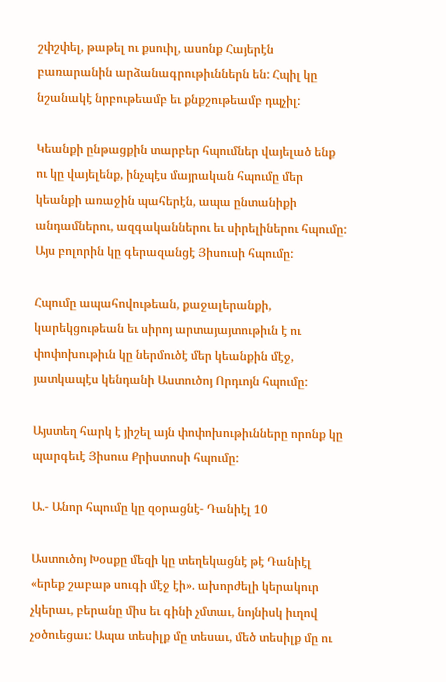շփշփել, թաթել ու քսուիլ, ասոնք Հայերէն բառարանին արձանագրութիւններն են: Հպիլ կը նշանակէ նրբութեամբ եւ քնքշութեամբ դպչիլ:

Կեանքի ընթացքին տարբեր հպումներ վայելած ենք ու կը վայելենք, ինչպէս մայրական հպումը մեր կեանքի առաջին պահերէն, ապա ընտանիքի անդամներու, ազգականներու եւ սիրելիներու հպումը: Այս բոլորին կը գերազանցէ Յիսուսի հպումը:

Հպումը ապահովութեան, քաջալերանքի, կարեկցութեան եւ սիրոյ արտայայտութիւն է ու փոփոխութիւն կը ներմուծէ մեր կեանքին մէջ, յատկապէս կենդանի Աստուծոյ Որդւոյն հպումը:

Այստեղ հարկ է յիշել այն փոփոխութիւնները որոնք կը պարգեւէ Յիսուս Քրիստոսի հպումը:

Ա.- Անոր հպումը կը զօրացնէ- Դանիէլ 10

Աստուծոյ Խօսքը մեզի կը տեղեկացնէ թէ Դանիէլ «երեք շաբաթ սուգի մէջ էի». ախորժելի կերակուր չկերաւ, բերանը միս եւ գինի չմտաւ, նոյնիսկ իւղով չօծուեցաւ: Ապա տեսիլք մը տեսաւ, մեծ տեսիլք մը ու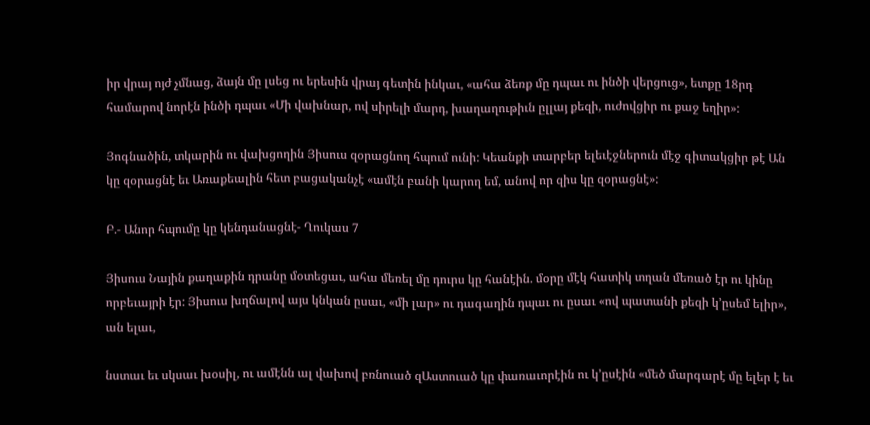իր վրայ ոյժ չմնաց, ձայն մը լսեց ու երեսին վրայ գետին ինկաւ, «ահա ձեռք մը դպաւ ու ինծի վերցուց», ետքը 18րդ համարով նորէն ինծի դպաւ «Մի վախնար, ով սիրելի մարդ, խաղաղութիւն ըլլայ քեզի, ուժովցիր ու քաջ եղիր»:

Յոգնածին, տկարին ու վախցողին Յիսուս զօրացնող հպում ունի: Կեանքի տարբեր ելեւէջներուն մէջ գիտակցիր թէ Ան կը զօրացնէ եւ Առաքեալին հետ բացականչէ «ամէն բանի կարող եմ, անով որ զիս կը զօրացնէ»:

Բ.- Անոր հպումը կը կենդանացնէ- Ղուկաս 7

Յիսուս Նային քաղաքին դրանը մօտեցաւ, ահա մեռել մը դուրս կը հանէին. մօրը մէկ հատիկ տղան մեռած էր ու կինը որբեւայրի էր: Յիսուս խղճալով այս կնկան ըսաւ, «մի լար» ու դագաղին դպաւ ու ըսաւ «ով պատանի քեզի կ’ըսեմ ելիր», ան ելաւ,

նստաւ եւ սկսաւ խօսիլ, ու ամէնն ալ վախով բռնուած զԱստուած կը փառաւորէին ու կ’ըսէին «մեծ մարգարէ մը ելեր է եւ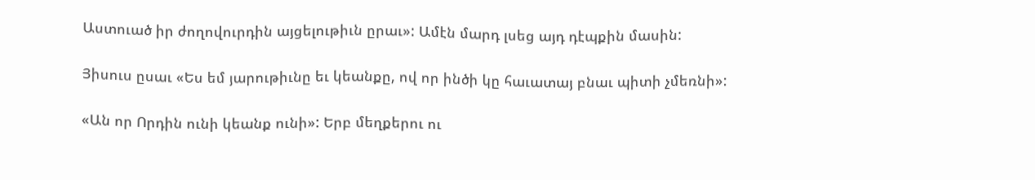Աստուած իր ժողովուրդին այցելութիւն ըրաւ»: Ամէն մարդ լսեց այդ դէպքին մասին:

Յիսուս ըսաւ «Ես եմ յարութիւնը եւ կեանքը, ով որ ինծի կը հաւատայ բնաւ պիտի չմեռնի»:

«Ան որ Որդին ունի կեանք ունի»: Երբ մեղքերու ու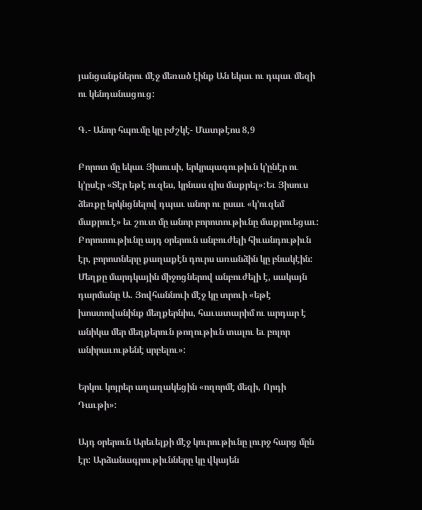յանցանքներու մէջ մեռած էինք Ան եկաւ ու դպաւ մեզի ու կենդանացուց:

Գ.- Անոր հպումը կը բժշկէ- Մատթէոս 8,9

Բորոտ մը եկաւ Յիսուսի, երկրպագութիւն կ’ընէր ու կ’ըսէր «Տէր եթէ ուզես, կրնաս զիս մաքրել»:Եւ Յիսուս ձեռքը երկնցնելով դպաւ անոր ու ըսաւ «կ’ուզեմ մաքրուէ» եւ շուտ մը անոր բորոտութիւնը մաքրուեցաւ: Բորոտութիւնը այդ օրերուն անբուժելի հիւանդութիւն էր, բորոտները քաղաքէն դուրս առանձին կը բնակէին: Մեղքը մարդկային միջոցներով անբուժելի է, սակայն դարմանը Ա. Յովհաննուի մէջ կը տրուի «եթէ խոստովանինք մեղքերնիս, հաւատարիմ ու արդար է անիկա մեր մեղքերուն թողութիւն տալու եւ բոլոր անիրաւութենէ սրբելու»:

Երկու կոյրեր աղաղակեցին «ողորմէ մեզի, Որդի Դաւթի»:

Այդ օրերուն Արեւելքի մէջ կուրութիւնը լուրջ հարց մըն էր: Արձանագրութիւնները կը վկայեն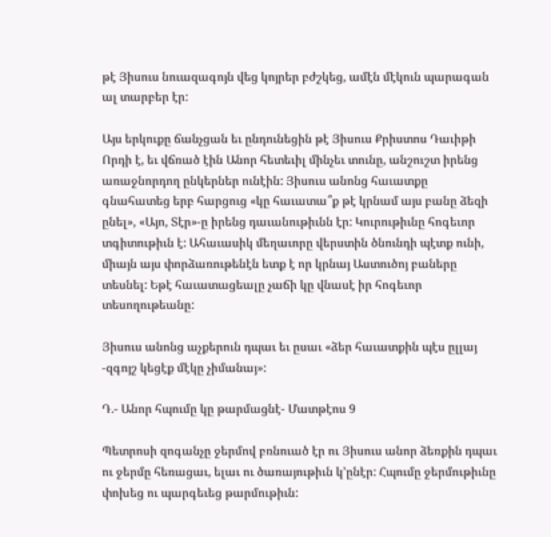թէ Յիսուս նուազագոյն վեց կոյրեր բժշկեց, ամէն մէկուն պարագան ալ տարբեր էր:

Այս երկուքը ճանչցան եւ ընդունեցին թէ Յիսուս Քրիստոս Դաւիթի Որդի է, եւ վճռած էին Անոր հետեւիլ մինչեւ տունը, անշուշտ իրենց առաջնորդող ընկերներ ունէին: Յիսուս անոնց հաւատքը գնահատեց երբ հարցուց «կը հաւատա՞ք թէ կրնամ այս բանը ձեզի ընել», «Այո, Տէր»-ը իրենց դաւանութիւնն էր: Կուրութիւնը հոգեւոր տգիտութիւն է: Ահաւասիկ մեղաւորը վերստին ծնունդի պէտք ունի, միայն այս փորձառութենէն ետք է որ կրնայ Աստուծոյ բաները տեսնել: Եթէ հաւատացեալը չաճի կը վնասէ իր հոգեւոր տեսողութեանը:

Յիսուս անոնց աչքերուն դպաւ եւ ըսաւ «ձեր հաւատքին պէս ըլլայ -զգոյշ կեցէք մէկը չիմանայ»:

Դ.- Անոր հպումը կը թարմացնէ- Մատթէոս 9

Պետրոսի զոգանչը ջերմով բռնուած էր ու Յիսուս անոր ձեռքին դպաւ ու ջերմը հեռացաւ, ելաւ ու ծառայութիւն կ’ընէր: Հպումը ջերմութիւնը փոխեց ու պարգեւեց թարմութիւն: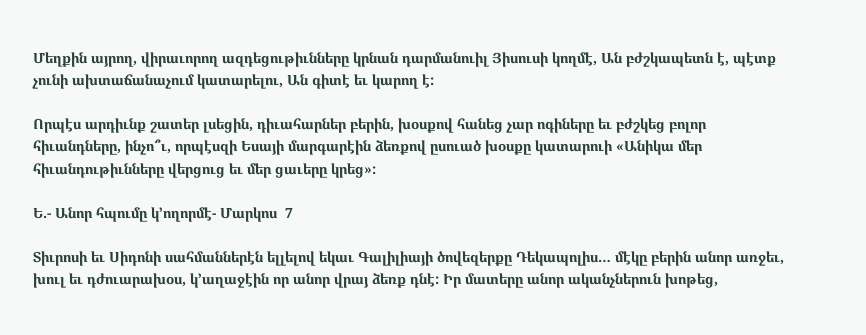Մեղքին այրող, վիրաւորող ազդեցութիւնները կրնան դարմանուիլ Յիսուսի կողմէ, Ան բժշկապետն է, պէտք չունի ախտաճանաչում կատարելու, Ան գիտէ եւ կարող է:

Որպէս արդիւնք շատեր լսեցին, դիւահարներ բերին, խօսքով հանեց չար ոգիները եւ բժշկեց բոլոր հիւանդները, ինչո՞ւ, որպէսզի Եսայի մարգարէին ձեռքով ըսուած խօսքը կատարուի «Անիկա մեր հիւանդութիւնները վերցուց եւ մեր ցաւերը կրեց»:

Ե.- Անոր հպումը կ’ողորմէ- Մարկոս  7

Տիւրոսի եւ Սիդոնի սահմաններէն ելլելով եկաւ Գալիլիայի ծովեզերքը Դեկապոլիս… մէկը բերին անոր առջեւ, խուլ եւ դժուարախօս, կ’աղաջէին որ անոր վրայ ձեռք դնէ: Իր մատերը անոր ականչներուն խոթեց,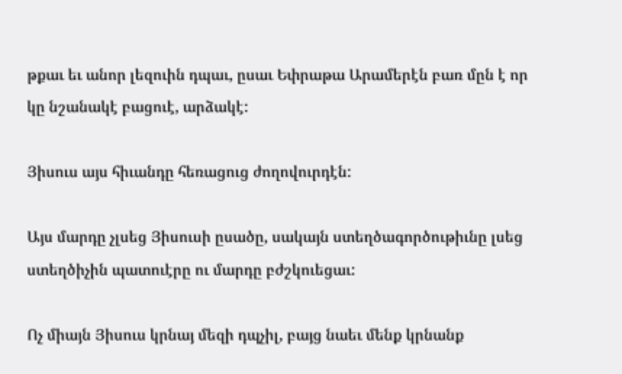թքաւ եւ անոր լեզուին դպաւ, ըսաւ Եփրաթա Արամերէն բառ մըն է որ կը նշանակէ բացուէ, արձակէ:

Յիսուս այս հիւանդը հեռացուց ժողովուրդէն:

Այս մարդը չլսեց Յիսուսի ըսածը, սակայն ստեղծագործութիւնը լսեց ստեղծիչին պատուէրը ու մարդը բժշկուեցաւ:

Ոչ միայն Յիսուս կրնայ մեզի դպչիլ, բայց նաեւ մենք կրնանք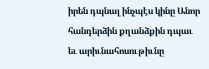իրեն դպնալ ինչպէս կինը Անոր հանդերձին քղանձքին դպաւ եւ արիւնահոսութիւնը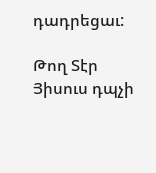դադրեցաւ:

Թող Տէր Յիսուս դպչի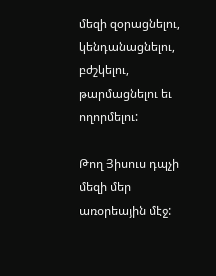մեզի զօրացնելու, կենդանացնելու, բժշկելու, թարմացնելու եւ ողորմելու:

Թող Յիսուս դպչի մեզի մեր առօրեային մէջ: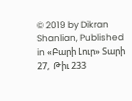© 2019 by Dikran Shanlian, Published in «Բարի Լուր» Տարի 27,  Թիւ 233